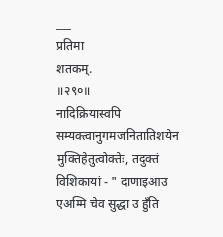___
प्रतिमा
शतकम्.
॥२९०॥
नादिक्रियास्वपि सम्यक्त्वानुगमजनितातिशयेन मुक्तिहेतुत्वोक्तेः, तदुक्तं विशिकायां - " दाणाइआउ एअम्मि चेव सुद्धा उ हुँति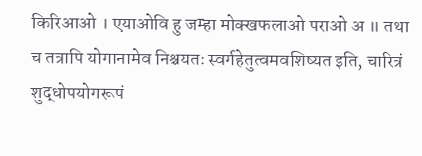किरिआओ । एयाओवि हु जम्हा मोक्खफलाओ पराओ अ ॥ तथा च तत्रापि योगानामेव निश्चयतः स्वर्गहेतुत्वमवशिष्यत इति, चारित्रं शुद्धोपयोगरूपं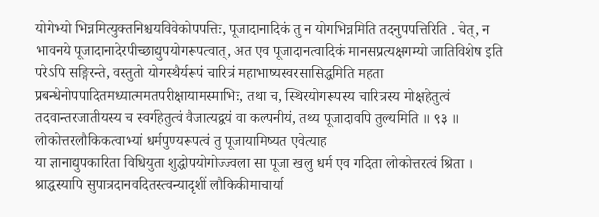योगेभ्यो भिन्नमित्युक्तनिश्चयविवेकोपपत्तिः, पूजादानादिकं तु न योगभिन्नमिति तदनुपपत्तिरिति . चेत्, न भावनये पूजादानादेरपीच्छाद्युपयोगरूपत्वात्, अत एव पूजादानत्वादिकं मानसप्रत्यक्षगम्यो जातिविशेष इति परेऽपि सङ्गिरन्ते, वस्तुतो योगस्थैर्यरूपं चारित्रं महाभाष्यस्वरसासिद्धमिति महता प्रबन्धेनोपपादितमध्यात्ममतपरीक्षायामस्माभिः, तथा च, स्थिरयोगरूपस्य चारित्रस्य मोक्षहेतुत्वं तदवान्तरजातीयस्य च स्वर्गहेतुत्वं वैजात्यद्वयं वा कल्पनीयं, तथ्य पूजादावपि तुल्यमिति ॥ ९३ ॥ लोकोत्तरलौकिकत्वाभ्यां धर्मपुण्यरूपत्वं तु पूजायामिष्यत एवेत्याह
या ज्ञानाद्युपकारिता विधियुता शुद्धोपयोगोज्ज्वला सा पूजा खलु धर्म एव गदिता लोकोत्तरत्वं श्रिता । श्राद्धस्यापि सुपात्रदानवदितस्त्वन्यादृशीं लौकिकीमाचार्या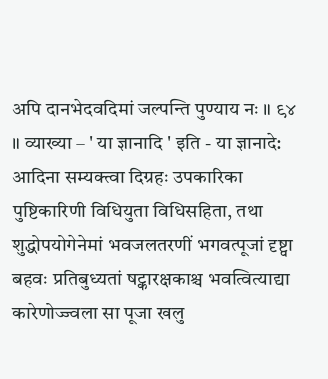अपि दानभेदवदिमां जल्पन्ति पुण्याय नः ॥ ९४ ॥ व्याख्या – ' या ज्ञानादि ' इति - या ज्ञानादे: आदिना सम्यक्त्वा दिग्रहः उपकारिका पुष्टिकारिणी विधियुता विधिसहिता, तथा शुद्धोपयोगेनेमां भवजलतरणीं भगवत्पूजां दृष्ट्वा बहवः प्रतिबुध्यतां षट्कारक्षकाश्च भवत्वित्याद्या कारेणोज्ज्वला सा पूजा खलु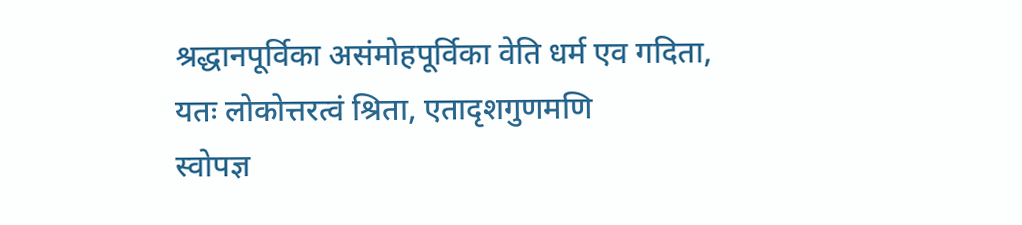श्रद्धानपूर्विका असंमोहपूर्विका वेति धर्म एव गदिता, यतः लोकोत्तरत्वं श्रिता, एतादृशगुणमणि
स्वोपज्ञ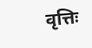वृत्तिः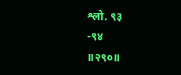श्लो. ९३
-९४
॥२९०॥